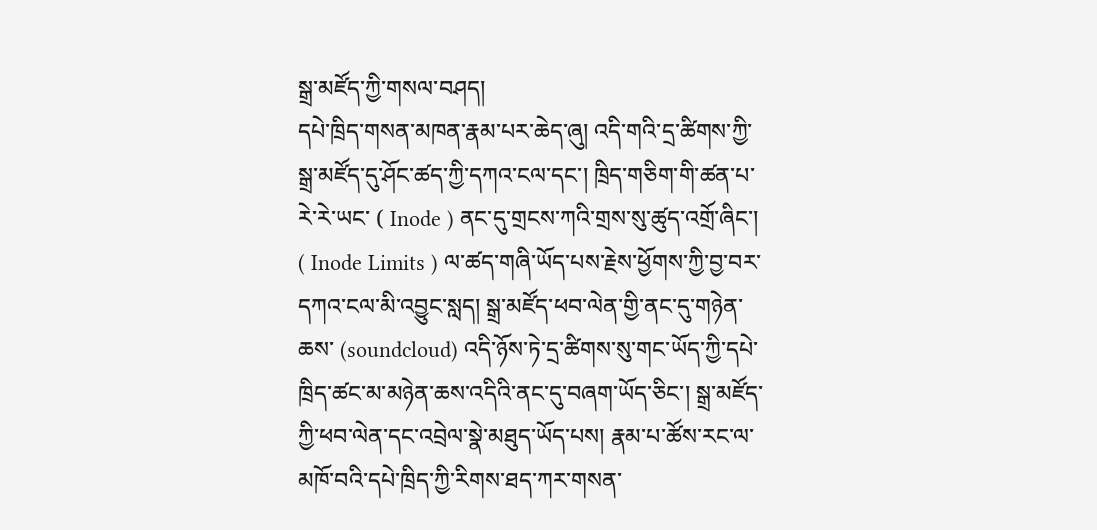སྒྲ་མཛོད་ཀྱི་གསལ་བཤད།
དཔེ་ཁྲིད་གསན་མཁན་རྣམ་པར་ཆེད་ཞུ། འདི་གའི་དྲ་ཚིགས་ཀྱི་སྒྲ་མཛོད་དུ་ཤོང་ཚད་ཀྱི་དཀའ་ངལ་དང་། ཁྲིད་གཅིག་གི་ཚན་པ་རེ་རེ་ཡང་ ( Inode ) ནང་དུ་གྲངས་ཀའི་གྲས་སུ་ཚུད་འགྲོ་ཞིང་། ( Inode Limits ) ལ་ཚད་གཞི་ཡོད་པས་རྗེས་ཕྱོགས་ཀྱི་བྱ་བར་དཀའ་ངལ་མི་འབྱུང་སླད། སྒྲ་མཛོད་ཕབ་ལེན་གྱི་ནང་དུ་གཉེན་ཆས་ (soundcloud) འདི་ཉོས་ཏེ་དྲ་ཚིགས་སུ་གང་ཡོད་ཀྱི་དཔེ་ཁྲིད་ཚང་མ་མཉེན་ཆས་འདིའི་ནང་དུ་བཞག་ཡོད་ཅིང་། སྒྲ་མཛོད་ཀྱི་ཕབ་ལེན་དང་འབྲེལ་སྣེ་མཐུད་ཡོད་པས། རྣམ་པ་ཚོས་རང་ལ་མཁོ་བའི་དཔེ་ཁྲིད་ཀྱི་རིགས་ཐད་ཀར་གསན་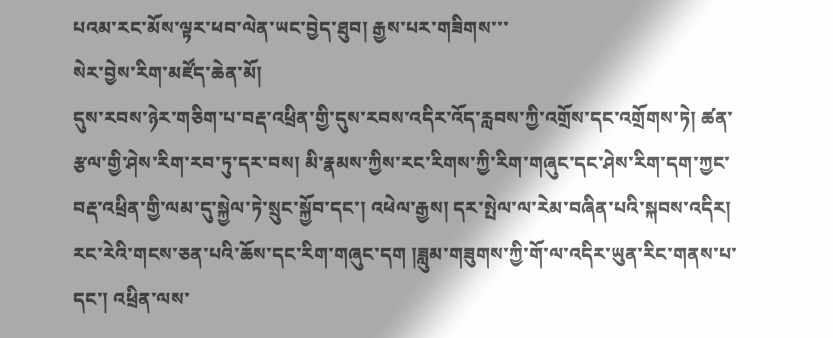པའམ་རང་མོས་ལྟར་ཕབ་ལེན་ཡང་བྱེད་ཐུབ། རྒྱས་པར་གཟིགས་་་
སེར་བྱེས་རིག་མཛོད་ཆེན་མོ།
དུས་རབས་ཉེར་གཅིག་པ་བརྡ་འཕྲིན་གྱི་དུས་རབས་འདིར་འོད་རླབས་ཀྱི་འགྲོས་དང་འགྲོགས་ཏེ། ཚན་རྩལ་གྱི་ཤེས་རིག་རབ་ཏུ་དར་བས། མི་རྣམས་ཀྱིས་རང་རིགས་ཀྱི་རིག་གཞུང་དང་ཤེས་རིག་དག་ཀྱང་བརྡ་འཕྲིན་གྱི་ལམ་དུ་སྐྱེལ་ཏེ་སྲུང་སྐྱོབ་དང་། འཕེལ་རྒྱས། དར་སྤེལ་ལ་རེམ་བཞིན་པའི་སྐབས་འདིར། རང་རེའི་གངས་ཅན་པའི་ཆོས་དང་རིག་གཞུང་དག །ཟླུམ་གཟུགས་ཀྱི་གོ་ལ་འདིར་ཡུན་རིང་གནས་པ་དང་། འཕྲིན་ལས་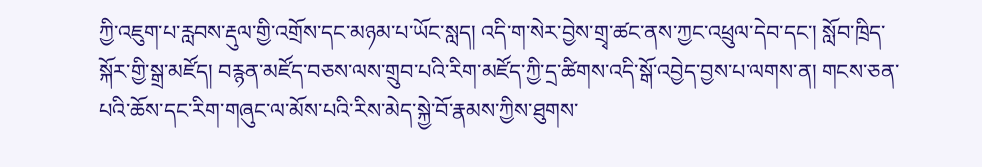ཀྱི་འཇུག་པ་རླབས་རྡུལ་གྱི་འགྲོས་དང་མཉམ་པ་ཡོང་སླད། འདི་ག་སེར་བྱེས་གྲྭ་ཚང་ནས་ཀྱང་འཕྲུལ་དེབ་དང་། སློབ་ཁྲིད་སྐོར་གྱི་སྒྲ་མཛོད། བརྙན་མཛོད་བཅས་ལས་གྲུབ་པའི་རིག་མཛོད་ཀྱི་དྲ་ཚིགས་འདི་སྒོ་འབྱེད་བྱས་པ་ལགས་ན། གངས་ཅན་པའི་ཆོས་དང་རིག་གཞུང་ལ་མོས་པའི་རིས་མེད་སྐྱེ་བོ་རྣམས་ཀྱིས་ཐུགས་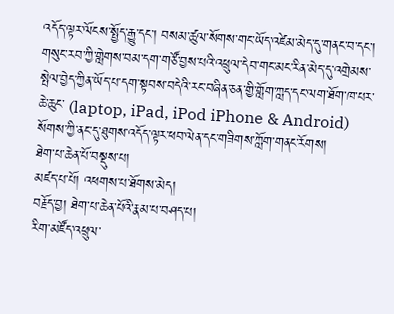འདོད་ལྟར་ལོངས་སྤྱོད་རྒྱུ་དང་། བསམ་ཚུལ་སོགས་གང་ཡོད་འཛེམ་མེད་དུ་གནང་བ་དང་། གསུང་རབ་ཀྱི་གླེགས་བམ་དག་གཙོ་བྱས་པའི་འཕྲུལ་དེབ་གང་མང་རིན་མེད་དུ་འགྲེམས་སྤེལ་བྱེད་ཀྱིན་ཡོད་པ་དག་སྟབས་བདེའི་རང་བཞིན་ཅན་གྱི་གློག་ཀླད་དང་ལག་ཐོག་ཁ་པར་ཆེ་ཆུང་ (laptop, iPad, iPod iPhone & Android) སོགས་ཀྱི་ནང་དུ་ཐུགས་འདོད་ལྟར་ཕབ་ལེན་དང་གཟིགས་ཀློག་གནང་རོགས།
ཐེག་པ་ཆེན་པོ་བསྡུས་པ།
མཛད་པ་པོ། འཕགས་པ་ཐོགས་མེད།
བརྗོད་བྱ། ཐེག་པ་ཆེན་པོའི་རྣམ་པ་བཤད་པ།
རིག་མཛོད་འཕྲུལ་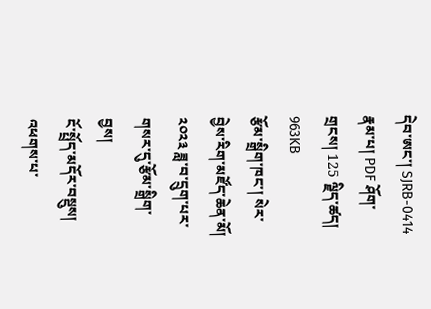དེབ་ཨང་། SJRB-0414
རྣམ་པ། PDF ཤོག་གྲངས། 125 ལྗིད་ཚད། 963KB
རྩོམ་སྒྲིག་ཁང་། སེར་བྱེས་རིག་མཛོད་ཆེན་མོ།
༢༠༢༣ ཟླ་བ་དྲུག་པར་གསར་དུ་རྩོམ་སྒྲིག་བྱས།
ངོ་སྤྲོད་མདོར་བསྡུས།
འཕགས་པ་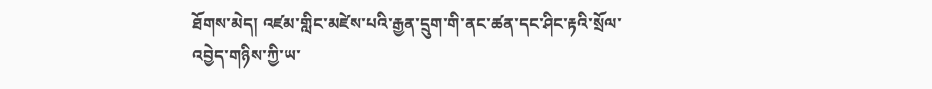ཐོགས་མེད། འཛམ་གླིང་མཛེས་པའི་རྒྱན་དྲུག་གི་ནང་ཚན་དང་ཤིང་རྟའི་སྲོལ་འབྱེད་གཉིས་ཀྱི་ཡ་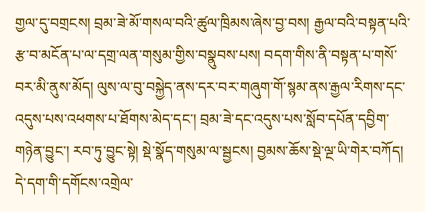གྱལ་དུ་བགྲངས། བྲམ་ཟེ་མོ་གསལ་བའི་ཚུལ་ཁྲིམས་ཞེས་བྱ་བས། རྒྱལ་བའི་བསྟན་པའི་རྩ་བ་མངོན་པ་ལ་དགྲ་ལན་གསུམ་གྱིས་བསྣུབས་པས། བདག་གིས་ནི་བསྟན་པ་གསོ་བར་མི་ནུས་མོད། ལུས་ལ་བུ་བསྐྱེད་ནས་དར་བར་གཞུག་གོ་སྙམ་ནས་རྒྱལ་རིགས་དང་འདུས་པས་འཕགས་པ་ཐོགས་མེད་དང་། བྲམ་ཟེ་དང་འདུས་པས་སློབ་དཔོན་དབྱིག་གཉེན་བྱུང་། རབ་ཏུ་བྱུང་སྟེ། སྡེ་སྣོད་གསུམ་ལ་སྦྱངས། བྱམས་ཆོས་སྡེ་ལྔ་ཡི་གེར་བཀོད། དེ་དག་གི་དགོངས་འགྲེལ་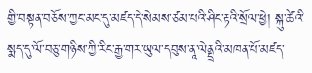གྱི་བསྟན་བཅོས་ཀྱང་མང་དུ་མཛད་དེ་སེམས་ཙམ་པའི་ཤིང་རྟའི་སྲོལ་ཕྱེ། སྐུ་ཚེའི་སྨད་དུ་ལོ་བཅུ་གཉིས་ཀྱི་རིང་རྒྱ་གར་ཡུལ་དབུས་ནཱ་ལེནྡྲའི་མཁན་པོ་མཛད་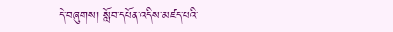དེ་བཞུགས། སློབ་དཔོན་འདིས་མཛད་པའི་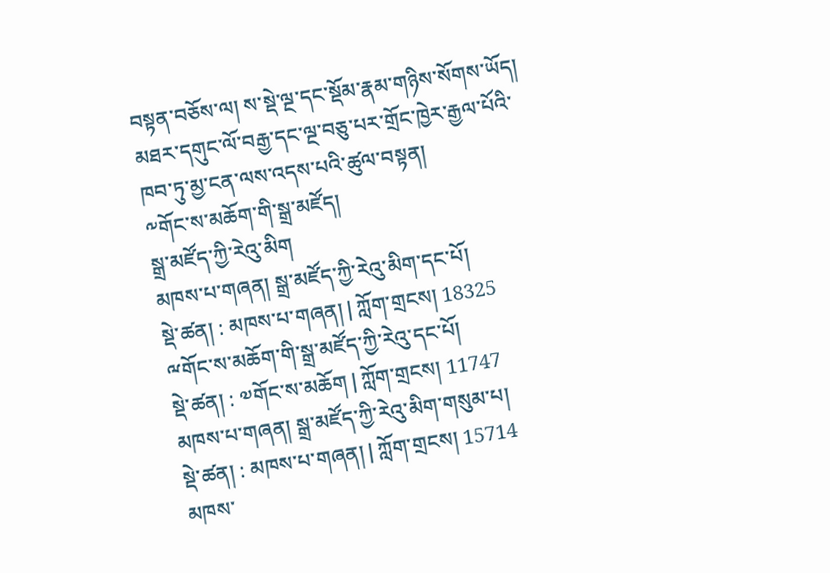བསྟན་བཅོས་ལ། ས་སྡེ་ལྔ་དང་སྡོམ་རྣམ་གཉིས་སོགས་ཡོད། མཐར་དགུང་ལོ་བརྒྱ་དང་ལྔ་བཅུ་པར་གྲོང་ཁྱེར་རྒྱལ་པོའི་ཁབ་ཏུ་མྱ་ངན་ལས་འདས་པའི་ཚུལ་བསྟན།
༸གོང་ས་མཆོག་གི་སྒྲ་མཛོད།
སྒྲ་མཛོད་ཀྱི་རེའུ་མིག
མཁས་པ་གཞན། སྒྲ་མཛོད་ཀྱི་རེའུ་མིག་དང་པོ།
སྡེ་ཚན། : མཁས་པ་གཞན། | ཀློག་གྲངས། 18325
ྋགོང་ས་མཆོག་གི་སྒྲ་མཛོད་ཀྱི་རེའུ་དང་པོ།
སྡེ་ཚན། : ༧གོང་ས་མཆོག | ཀློག་གྲངས། 11747
མཁས་པ་གཞན། སྒྲ་མཛོད་ཀྱི་རེའུ་མིག་གསུམ་པ།
སྡེ་ཚན། : མཁས་པ་གཞན། | ཀློག་གྲངས། 15714
མཁས་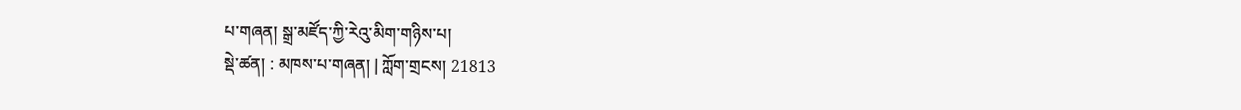པ་གཞན། སྒྲ་མཛོད་ཀྱི་རེའུ་མིག་གཉིས་པ།
སྡེ་ཚན། : མཁས་པ་གཞན། | ཀློག་གྲངས། 21813